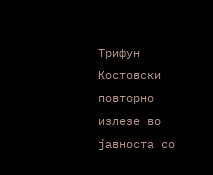Трифун Костовски повторно излезе во јавноста со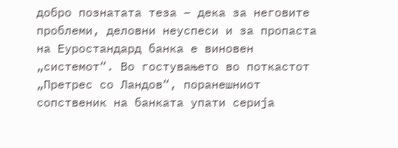добро познатата теза – дека за неговите проблеми, деловни неуспеси и за пропаста на Еуростандард банка е виновен „системот“. Во гостувањето во поткастот „Претрес со Ландов“, поранешниот сопственик на банката упати серија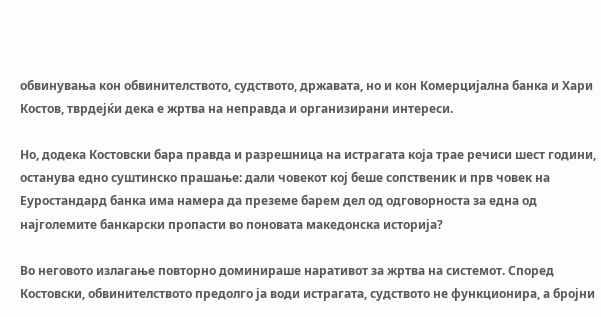обвинувања кон обвинителството, судството, државата, но и кон Комерцијална банка и Хари Костов, тврдејќи дека е жртва на неправда и организирани интереси.

Но, додека Костовски бара правда и разрешница на истрагата која трае речиси шест години, останува едно суштинско прашање: дали човекот кој беше сопственик и прв човек на Еуростандард банка има намера да преземе барем дел од одговорноста за една од најголемите банкарски пропасти во поновата македонска историја?

Во неговото излагање повторно доминираше наративот за жртва на системот. Според Костовски, обвинителството предолго ја води истрагата, судството не функционира, а бројни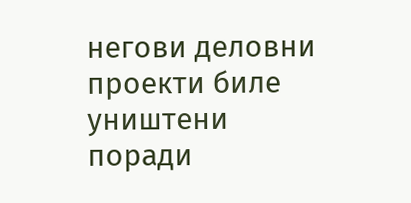негови деловни проекти биле уништени поради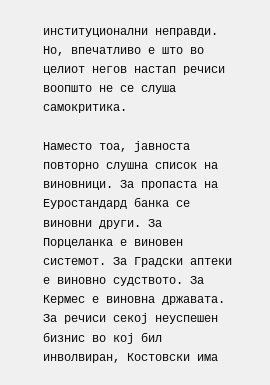институционални неправди. Но, впечатливо е што во целиот негов настап речиси воопшто не се слуша самокритика.

Наместо тоа, јавноста повторно слушна список на виновници. За пропаста на Еуростандард банка се виновни други. За Порцеланка е виновен системот. За Градски аптеки е виновно судството. За Кермес е виновна државата. За речиси секој неуспешен бизнис во кој бил инволвиран, Костовски има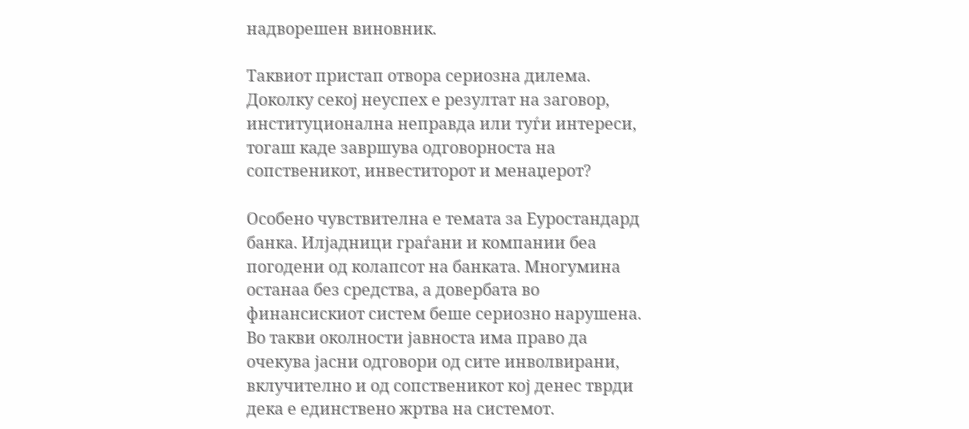надворешен виновник.

Таквиот пристап отвора сериозна дилема. Доколку секој неуспех е резултат на заговор, институционална неправда или туѓи интереси, тогаш каде завршува одговорноста на сопственикот, инвеститорот и менаџерот?

Особено чувствителна е темата за Еуростандард банка. Илјадници граѓани и компании беа погодени од колапсот на банката. Многумина останаа без средства, а довербата во финансискиот систем беше сериозно нарушена. Во такви околности јавноста има право да очекува јасни одговори од сите инволвирани, вклучително и од сопственикот кој денес тврди дека е единствено жртва на системот.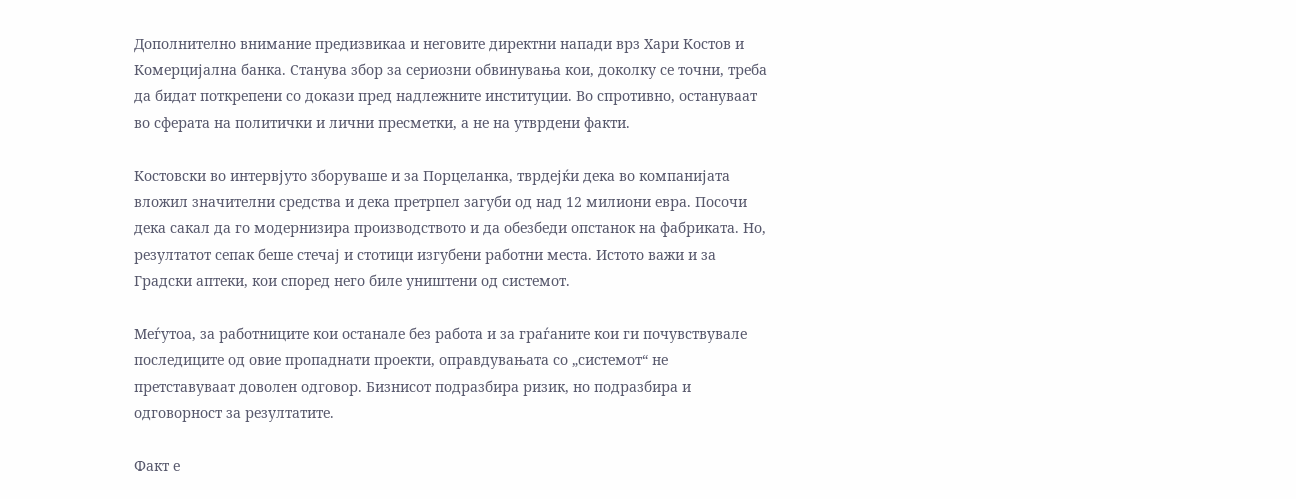Дополнително внимание предизвикаа и неговите директни напади врз Хари Костов и Комерцијална банка. Станува збор за сериозни обвинувања кои, доколку се точни, треба да бидат поткрепени со докази пред надлежните институции. Во спротивно, остануваат во сферата на политички и лични пресметки, а не на утврдени факти.

Костовски во интервјуто зборуваше и за Порцеланка, тврдејќи дека во компанијата вложил значителни средства и дека претрпел загуби од над 12 милиони евра. Посочи дека сакал да го модернизира производството и да обезбеди опстанок на фабриката. Но, резултатот сепак беше стечај и стотици изгубени работни места. Истото важи и за Градски аптеки, кои според него биле уништени од системот.

Меѓутоа, за работниците кои останале без работа и за граѓаните кои ги почувствувале последиците од овие пропаднати проекти, оправдувањата со „системот“ не претставуваат доволен одговор. Бизнисот подразбира ризик, но подразбира и одговорност за резултатите.

Факт е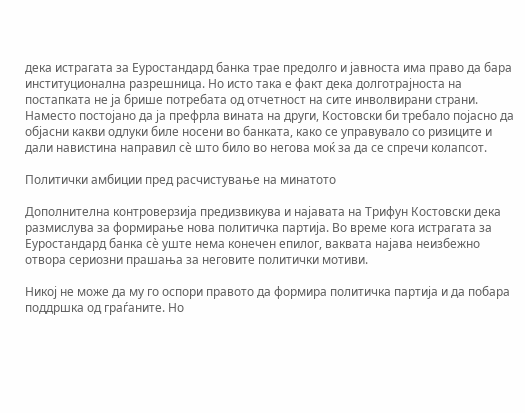дека истрагата за Еуростандард банка трае предолго и јавноста има право да бара институционална разрешница. Но исто така е факт дека долготрајноста на постапката не ја брише потребата од отчетност на сите инволвирани страни. Наместо постојано да ја префрла вината на други, Костовски би требало појасно да објасни какви одлуки биле носени во банката, како се управувало со ризиците и дали навистина направил сè што било во негова моќ за да се спречи колапсот.

Политички амбиции пред расчистување на минатото

Дополнителна контроверзија предизвикува и најавата на Трифун Костовски дека размислува за формирање нова политичка партија. Во време кога истрагата за Еуростандард банка сè уште нема конечен епилог, ваквата најава неизбежно отвора сериозни прашања за неговите политички мотиви.

Никој не може да му го оспори правото да формира политичка партија и да побара поддршка од граѓаните. Но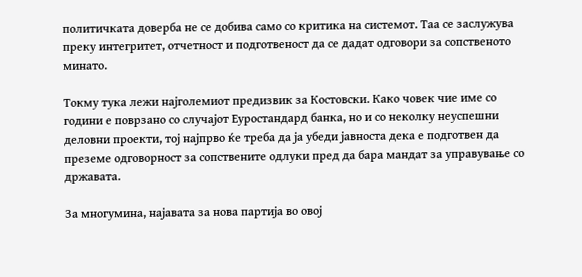политичката доверба не се добива само со критика на системот. Таа се заслужува преку интегритет, отчетност и подготвеност да се дадат одговори за сопственото минато.

Токму тука лежи најголемиот предизвик за Костовски. Како човек чие име со години е поврзано со случајот Еуростандард банка, но и со неколку неуспешни деловни проекти, тој најпрво ќе треба да ја убеди јавноста дека е подготвен да преземе одговорност за сопствените одлуки пред да бара мандат за управување со државата.

За многумина, најавата за нова партија во овој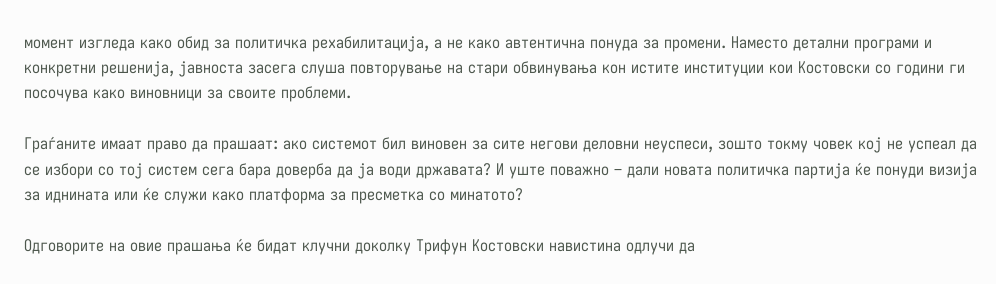момент изгледа како обид за политичка рехабилитација, а не како автентична понуда за промени. Наместо детални програми и конкретни решенија, јавноста засега слуша повторување на стари обвинувања кон истите институции кои Костовски со години ги посочува како виновници за своите проблеми.

Граѓаните имаат право да прашаат: ако системот бил виновен за сите негови деловни неуспеси, зошто токму човек кој не успеал да се избори со тој систем сега бара доверба да ја води државата? И уште поважно – дали новата политичка партија ќе понуди визија за иднината или ќе служи како платформа за пресметка со минатото?

Одговорите на овие прашања ќе бидат клучни доколку Трифун Костовски навистина одлучи да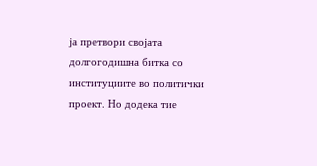ја претвори својата долгогодишна битка со институциите во политички проект. Но додека тие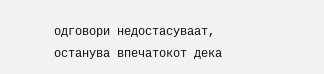одговори недостасуваат, останува впечатокот дека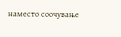наместо соочување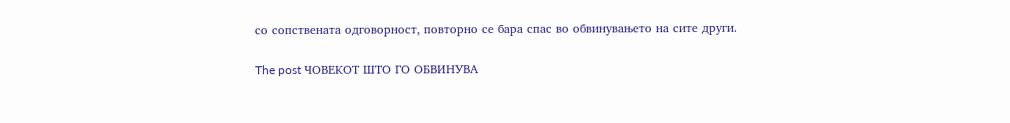со сопствената одговорност, повторно се бара спас во обвинувањето на сите други.

The post ЧОВЕКОТ ШТО ГО ОБВИНУВА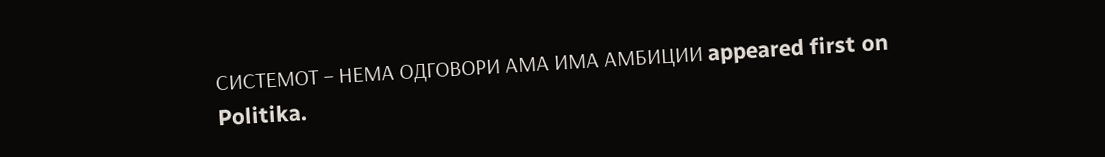СИСТЕМОТ – НЕМА ОДГОВОРИ АМА ИМА АМБИЦИИ appeared first on Politika.